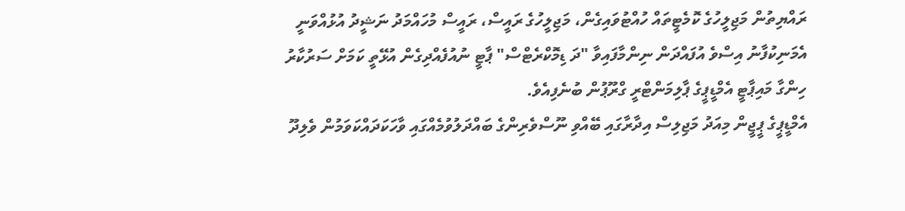ރައްޔިތުން މަޖިލީހުގެ ކޮމެޓީތައް ހުއްޓުވައިގެން، މަޖިލީހުގެ ރައީސް، ރައީސް މުހައްމަދު ނަޝީދު އުޅުއްވަނީ އެމަނިކުފާނު އިސްވެ އުފައްދަން ނިންމާފައިވާ "ދަ ޑިމޮކްރެޓްސް" ޕާޓީ ނުއުފެއްދިގެން އުޅޭތީ ކަމަށް ސަރުކާރު ހިންގާ މައިޕާޓީ އެމްޑީޕީގެ ޕާލިމަންޓްރީ ގްރޫޕުން ބުނެފިއެވެ.
އެމްޑީޕީގެ ޕީޖީން މިއަދު މަޖިލިސް އިދާރާގައި ބޭއްވި ނޫސްވެރިންގެ ބައްދަލުވުމެއްގައި ވާހަކަދައްކަވަމުން ވެލިދޫ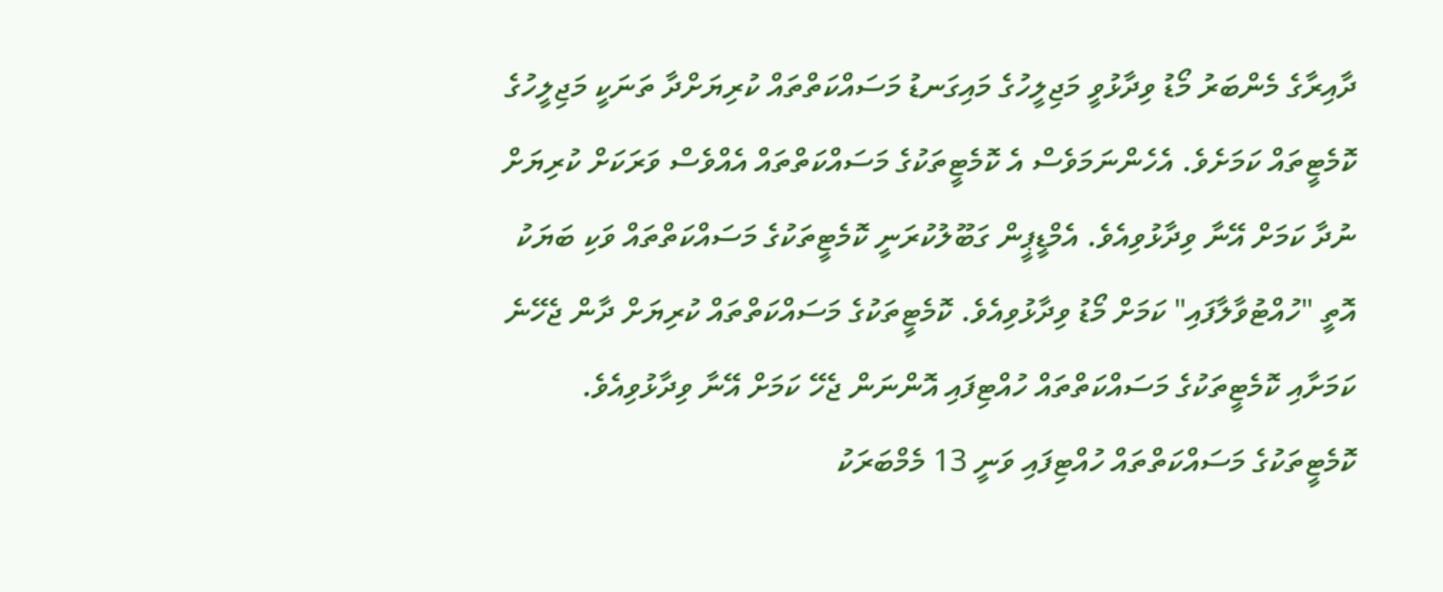ދާއިރާގެ މެންބަރު މޯޑު ވިދާޅުވީ މަޖިލީހުގެ މައިގަނޑު މަސައްކަތްތައް ކުރިޔަށްދާ ތަނަކީ މަޖިލީހުގެ ކޮމެޓީތައް ކަމަށެވެ. އެހެންނަމަވެސް އެ ކޮމެޓީތަކުގެ މަސައްކަތްތައް އެއްވެސް ވަރަކަށް ކުރިޔަށް ނުދާ ކަމަށް އޭނާ ވިދާޅުވިއެވެ. އެމްޑީޕީން ގަބޫލުކުރަނީ ކޮމެޓީތަކުގެ މަސައްކަތްތައް ވަކި ބަޔަކު އޮތީ "ހުއްޓުވާލާފައި" ކަމަށް މޯޑު ވިދާޅުވިއެވެ. ކޮމެޓީތަކުގެ މަސައްކަތްތައް ކުރިޔަށް ދާން ޖެހޭނެ ކަމަށާއި ކޮމެޓީތަކުގެ މަސައްކަތްތައް ހުއްޓިފައި އޮންނަން ޖެހޭ ކަމަށް އޭނާ ވިދާޅުވިއެވެ.
ކޮމެޓީތަކުގެ މަސައްކަތްތައް ހުއްޓިފައި ވަނީ 13 މެމްބަރަކު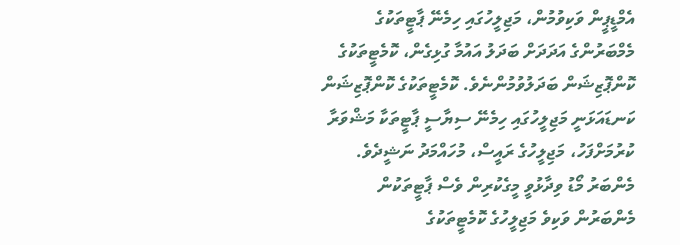އެމްޑީޕީން ވަކިވުމުން، މަޖިލީހުގައި ހިމެނޭ ޕާޓީތަކުގެ މެމްބަރުންގެ އަދަދަށް ބަދަލު އައުމާ ގުޅިގެން، ކޮމެޓީތަކުގެ ކޮންޕޮޒިޝަން ބަދަލުވުމުންނެވެ. ކޮމެޓީތަކުގެ ކޮންޕޮޒިޝަން ކަނޑައަޅަނީ މަޖިލީހުގައި ހިމެނޭ ސިޔާސީ ޕާޓީތަކާ މަޝްވަރާ ކުރުމަށްފަހު، މަޖިލީހުގެ ރައީސް، މުހައްމަދު ނަޝީދެވެ.
މެންބަރު މޯޑު ވިދާޅުވީ މީގެކުރިން ވެސް ޕާޓީތަކުން މެންބަރުން ވަކިވެ މަޖިލީހުގެ ކޮމެޓީތަކުގެ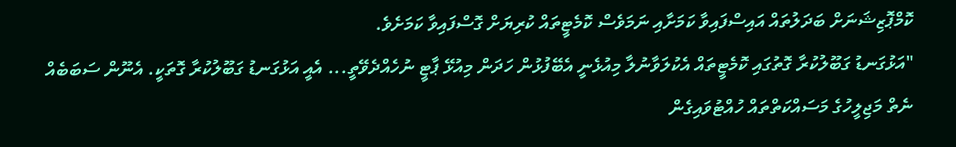ކޮމްޕޮޒިޝަނަށް ބަދަލުތައް އައިސްފައިވާ ކަމަށާއި ނަމަވެސް ކޮމެޓީތައް ކުރިޔަށް ގޮސްފައިވާ ކަމަށެވެ.
"އަޅުގަނޑު ގަބޫލުކުރާ ގޮތުގައި ކޮމެޓީތައް އެކުލަވާނުލާ މިއުޅެނީ އެބޭފުޅުން ހަދަން މިއުޅޭ ޕާޓީ ނުހެއްދެވޭތީ... އެއީ އަޅުގަނޑު ގަބޫލުކުރާ ގޮތަކީ. އެނޫން ސަބަބެއް ނެތް މަޖިލީހުގެ މަސައްކަތްތައް ހުއްޓުވައިގެން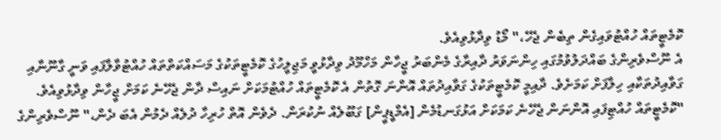ކޮމެޓީތައް ހުއްޓުވައިގެން ތިބެން ޖެހޭ،" މޯޑު ވިދާޅުވިއެވެ.
އެ ނޫސްވެރިންގެ ބައްދަލުވުމުގައި ހިންނަވަރު ދާއިރާގެ މެންބަރު ޖީހާން މަހްމޫދު ވިދާޅުވީ މަޖިލީހުގެ ކޮމެޓީތަކުގެ މަސައްކަތްތައް ހުއްޓުވާލާފައި ވަނީ ގާނޫނާއި ގަވާއިދުތަކާއި ހިލާފަށް ކަމަށެވެ. ދާއިމީ ކޮމެޓީތަކުގެ ގަވާއިދުތައް އޮންނަ ގޮތުން އެ ކޮމެޓީތައް ހުއްޓުމަކަށް ނައިސް ދާން ޖެހޭނެ ކަމަށް ޖީހާން ވިދާޅުވިއެވެ.
"ކޮމެޓީތައް ހުއްޓިފައި އޮންނަން ޖެހޭނެ ކަމަކަށް އަޅުގަނޑުމެން [އެމްޑީޕީން] ގަބޫލެއް ނުކުރަން. ދެވެން އޮތް ހުރިހާ ދުލެއް ދެމުން އެބަ ދެން،" ނޫސްވެރިންގެ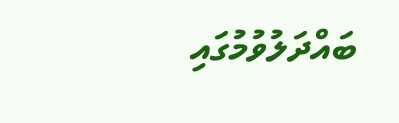ބައްދަލުވުމުގައި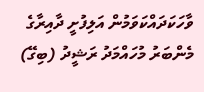ވާހަކަދައްކަވަމުން އަލިފުށީ ދާއިރާގެ މެންބަރު މުހައްމަދު ރަޝީދު (ބިގޭ)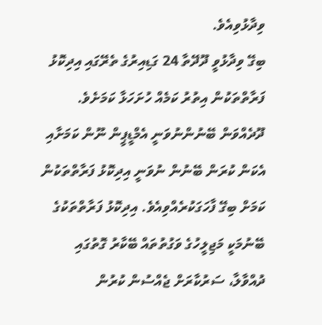ވިދާޅުވިއެވެ.
ބިގޭ ވިދާޅުވީ ދޫދޭތާ 24 ގަޑިއިރުގެ ތެރޭގައި އިދިކޮޅު ފަރާތްތަކުން އިތުރު ކަމެއް ހުށަހަޅާ ކަމަށެވެ. ދޫދެއްވަން ބޭނުންނުވަނީ އެމްޑީޕީން ނޫން ކަމަށާއި އެކަން ކުރަން ބޭނުން ނުވަނީ އިދިކޮޅު ފަރާތްތަކުން ކަމަށް ބިގޭ ފާހަގަކުރެއްވިއެވެ. އިދިކޮޅު ފަރާތްތަކުގެ ބޭނުމަކީ މަޖިލީހުގެ ވަގުތުތައް ބޭކާރު ގޮތުގައި ދުއްވާލާ، ސަރުކާރަށް ޖެއްސުން ކުރުން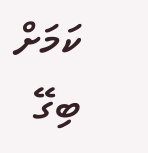ކަމަށް ބިގޭ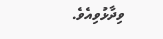ވިދާޅުވިއެވެ.